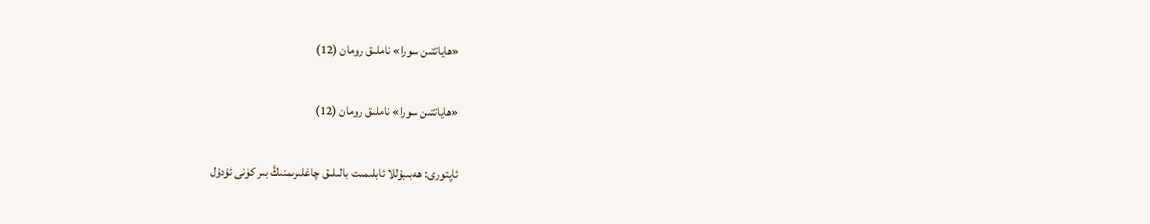«ھاياتتىن سورا» ناملىق رومان (12)

«ھاياتتىن سورا» ناملىق رومان (12)

ئاپتورى: ھەبىبۇللا ئابلىمىت بالىلىق چاغلىرىمنىڭ بىر كۈنى ئۇدۇل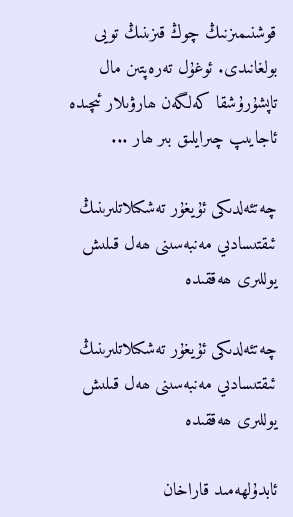قوشنىمىزنىڭ چوڭ قىزىنىڭ تويى بولغانىدى. ئوغۇل تەرەپتىن مال تاپشۇرۇشقا كەلگەن ھارۋىلار ئىچىدە ئاجايىپ چىرايلىق بىر ھار ...

چەتئەلدىكى ئۇيغۇر تەشكىلاتلىرىنىڭ ئىقتىسادىي مەنبەسىنى ھەل قىلىش يوللىرى ھەققىدە

چەتئەلدىكى ئۇيغۇر تەشكىلاتلىرىنىڭ ئىقتىسادىي مەنبەسىنى ھەل قىلىش يوللىرى ھەققىدە

ئابدۇلھەمىد قاراخان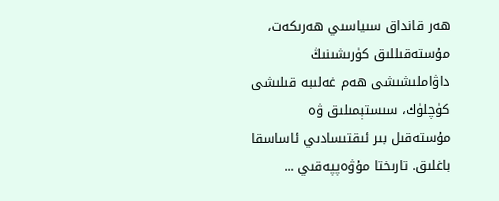ھەر قانداق سىياسىي ھەرىكەت، مۇستەقىللىق كۈرىشىنىڭ داۋاملىشىشى ھەم غەلىبە قىلىشى كۈچلۈك، سىستېمىلىق ۋە مۇستەقىل بىر ئىقتىسادىي ئاساسقا باغلىق. تارىختا مۇۋەپپەقىي ...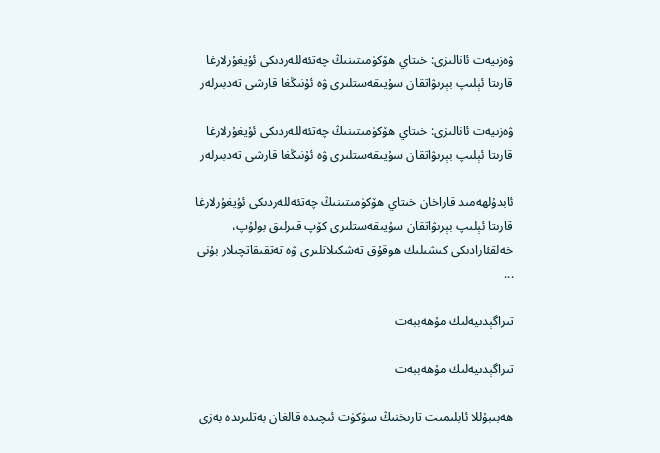ۋەزىيەت ئانالىزى: خىتاي ھۆكۈمىتىنىڭ چەتئەللەردىكى ئۇيغۇرلارغا قارىتا ئېلىپ بېرىۋاتقان سۇيىقەستلىرى ۋە ئۇنىڭغا قارشى تەدبىرلەر

ۋەزىيەت ئانالىزى: خىتاي ھۆكۈمىتىنىڭ چەتئەللەردىكى ئۇيغۇرلارغا قارىتا ئېلىپ بېرىۋاتقان سۇيىقەستلىرى ۋە ئۇنىڭغا قارشى تەدبىرلەر

ئابدۇلھەمىد قاراخان خىتاي ھۆكۈمىتىنىڭ چەتئەللەردىكى ئۇيغۇرلارغا قارىتا ئېلىپ بېرىۋاتقان سۇيىقەستلىرى كۆپ قىرلىق بولۇپ، خەلقئارادىكى كىشىلىك ھوقۇق تەشكىلاتلىرى ۋە تەتقىقاتچىلار بۇنى ...

تىراگېدىيەلىك مۇھەببەت

تىراگېدىيەلىك مۇھەببەت

ھەبىبۇللا ئابلىمىت تارىخنىڭ سۈكۈت ئىچىدە قالغان بەتلىرىدە بەزى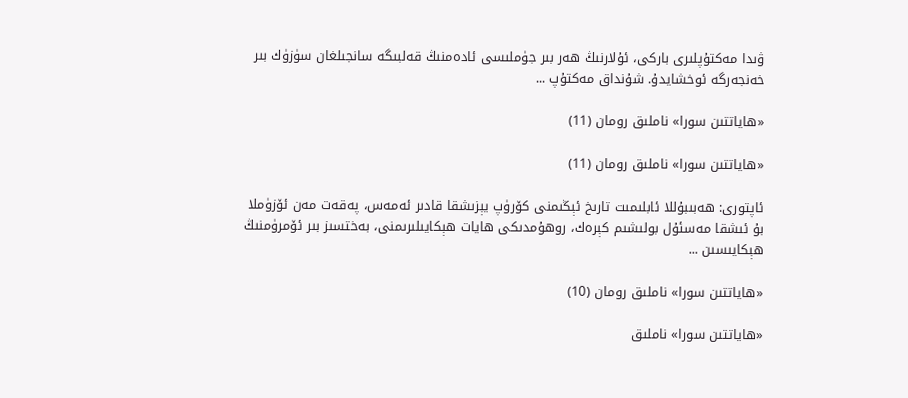ۋىدا مەكتۇپلىرى باركى، ئۇلارنىڭ ھەر بىر جۈملىسى ئادەمنىڭ قەلبىگە سانجىلغان سۈزۈك بىر خەنجەرگە ئوخشايدۇ. شۇنداق مەكتۇپ ...

«ھاياتتىن سورا» ناملىق رومان (11)

«ھاياتتىن سورا» ناملىق رومان (11)

ئاپتورى: ھەبىبۇللا ئابلىمىت تارىخ ئېڭىمنى كۆرۈپ يېزىشقا قادىر ئەمەس، پەقەت مەن ئۆزۈملا بۇ ئىشقا مەسئۇل بولىشىم كېرەك، روھۇمدىكى ھايات ھېكايىلىرىمنى، بەختسىز بىر ئۆمرۈمنىڭ ھېكايىسىن ...

«ھاياتتىن سورا» ناملىق رومان (10)

«ھاياتتىن سورا» ناملىق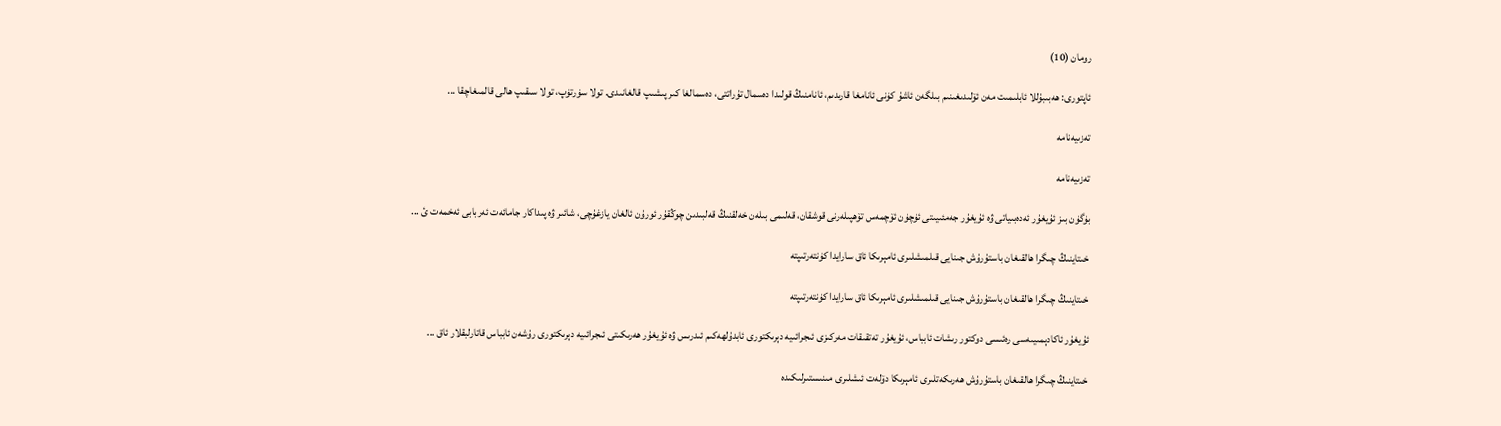رومان (10)

ئاپتورى: ھەبىبۇللا ئابلىمىت مەن ئۆلىدىغىنىم بىلگەن ئاشۇ كۈنى ئانامغا قارىدىم، ئانامنىڭ قولىدا دەسمال تۇراتتى، دەسمالغا كىر پىشىپ قالغانىدى. تولا سۈرتۈپ، تولا سىقىپ ھالى قالمىغاچقا ...

تەزىيەنامە

تەزىيەنامە

بۈگۈن بىز ئۇيغۇر ئەدەبىياتى ۋە ئۇيغۇر جەمئىيىتى ئۈچۈن ئۆچمەس تۆھپىلەرنى قوشقان، قەلىمى بىلەن خەلقنىڭ قەلبىدىن چوڭقۇر ئورۇن ئالغان يازغۇچى، شائىر ۋە پىداكار جامائەت ئەربابى ئەخمەت ئ ...

خىتاينىڭ چىگرا ھالقىغان باستۇرۇش جىنايى قىلمىشلىرى ئامېرىكا ئاق سارايدا كۈنتەرتىپتە

خىتاينىڭ چىگرا ھالقىغان باستۇرۇش جىنايى قىلمىشلىرى ئامېرىكا ئاق سارايدا كۈنتەرتىپتە

ئۇيغۇر ئاكادېمىيىەسى رەئىسى دوكتور رىشات ئابباس، ئۇيغۇر تەتقىقات مەركىزى ئىجرائىيە دېرىكتورى ئابدۇلھەكىم ئىدرىس ۋە ئۇيغۇر ھەرىكىتى ئىجرائىيە دېرىكتورى رۇشەن ئابباس قاتارلبقلار ئاق ...

خىتاينىڭ چىگرا ھالقىغان باستۇرۇش ھەرىكەتلىرى ئامېرىكا دۆلەت ئىشلىرى مىنىستىرلىكىدە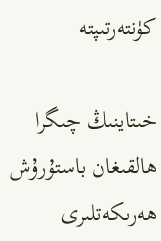كۈنتەرتىپتە

خىتاينىڭ چىگرا ھالقىغان باستۇرۇش ھەرىكەتلىرى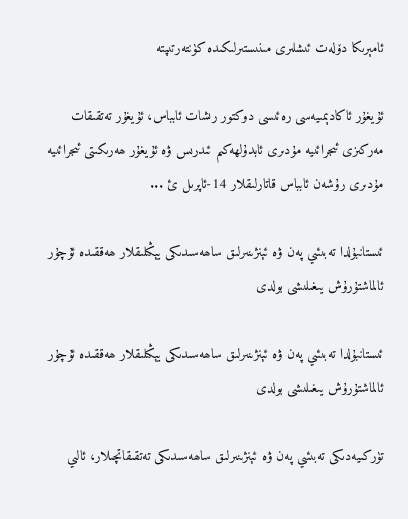ئامېرىكا دۆلەت ئىشلىرى مىنىستىرلىكىدە كۈنتەرتىپتە

ئۇيغۇر ئاكادېمىيەسى رەئىسى دوكتور رىشات ئابباس، ئۇيغۇر تەتقىقات مەركىزى ئىجرائىيە مۇدىرى ئابدۇلھەكىم ئىدرىس ۋە ئۇيغۇر ھەرىكىتى ئىجرائىيە مۇدىرى رۇشەن ئابباس قاتارلىقلار 14-ئاپرىل ئ ...

ئىستانبۇلدا تەبىئىي پەن ۋە ئېنژىنىرلىق ساھەسىدىكى يېڭىلىقلار ھەققىدە ئۇچۇر ئالماشتۇرۇش يىغىلىشى بولدى

ئىستانبۇلدا تەبىئىي پەن ۋە ئېنژىنىرلىق ساھەسىدىكى يېڭىلىقلار ھەققىدە ئۇچۇر ئالماشتۇرۇش يىغىلىشى بولدى

تۈركىيەدىكى تەبىئىي پەن ۋە ئېنژىنىرلىق ساھەسىدىكى تەتقىقاتچىلار، ئالىي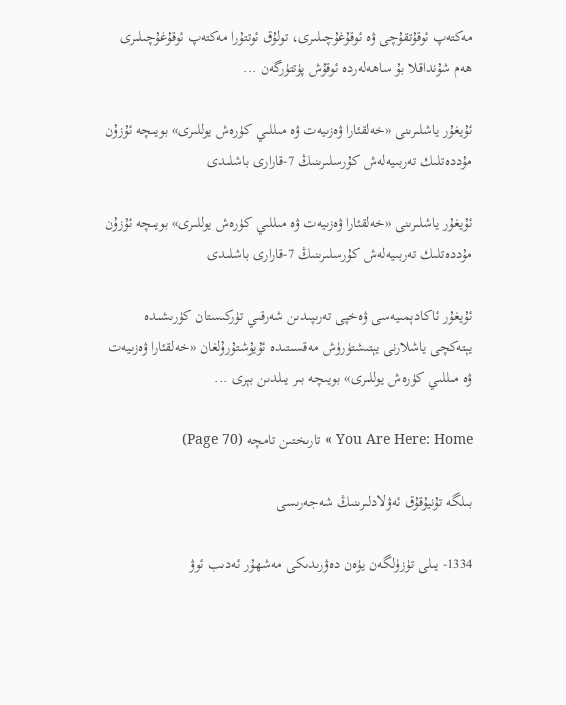مەكتەپ ئوقۇتقۇچى ۋە ئوقۇغۇچىلىرى، تولۇق ئوتتۇرا مەكتەپ ئوقۇغۇچىلىرى ھەم شۇنداقلا بۇ ساھەلەردە ئوقۇش پۈتتۈرگەن ...

ئۇيغۇر ياشلىرىنى «خەلقئارا ۋەزىيەت ۋە مىللىي كۈرەش يوللىرى» بويىچە ئۇزۇن مۇددەتلىك تەربىيەلەش كۇرسلىرىنىڭ 7-قارارى باشلىدى

ئۇيغۇر ياشلىرىنى «خەلقئارا ۋەزىيەت ۋە مىللىي كۈرەش يوللىرى» بويىچە ئۇزۇن مۇددەتلىك تەربىيەلەش كۇرسلىرىنىڭ 7-قارارى باشلىدى

ئۇيغۇر ئاكادېمىيەسى ۋەخپى تەرىپىدىن شەرقىي تۈركىستان كۈرىشىدە يېتەكچى ياشلارنى يېتىشتۈرۈش مەقسىتىدە ئۇيۇشتۇرۇلغان «خەلقئارا ۋەزىيەت ۋە مىللىي كۈرەش يوللىرى» بويىچە بىر يىلدىن بېرى ...

You Are Here: Home » تارىختىن تامچە (Page 70)

بىلگە تۇنيۇقۇق ئەۋلادلىرىنىڭ شەجەرىسى

1334- يىلى تۈزۈلگەن يۈەن دەۋرىدىكى مەشھۇر ئەدىب ئوۋ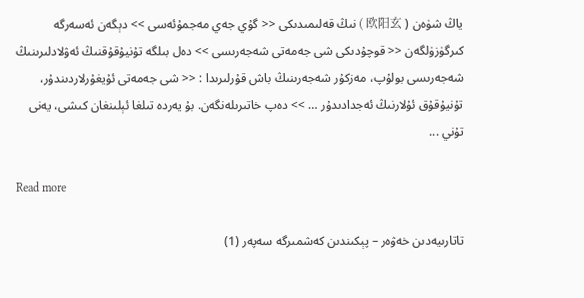ياڭ شۈەن ( 欧阳玄 ) نىڭ قەلىمىدىكى << گۇي جەي مەجمۇئەسى >> دېگەن ئەسەرگە كىرگۈزۈلگەن << قوچۇدىكى شى جەمەتى شەجەرىسى >> دەل بىلگە تۇنيۇقۇقنىڭ ئەۋلادلىرىنىڭ شەجەرىسى بولۇپ، مەزكۇر شەجەرىنىڭ باش قۇرلىرىدا : << شى جەمەتى ئۇيغۇرلاردىندۇر، تۇنيۇقۇق ئۇلارنىڭ ئەجدادىدۇر … >> دەپ خاتىرىلەنگەن. بۇ يەردە تىلغا ئېلىنغان كىشى، يەنى تۇني ...

Read more

تاتارىيەدىن خەۋەر – پېكىندىن كەشمىرگە سەپەر (1)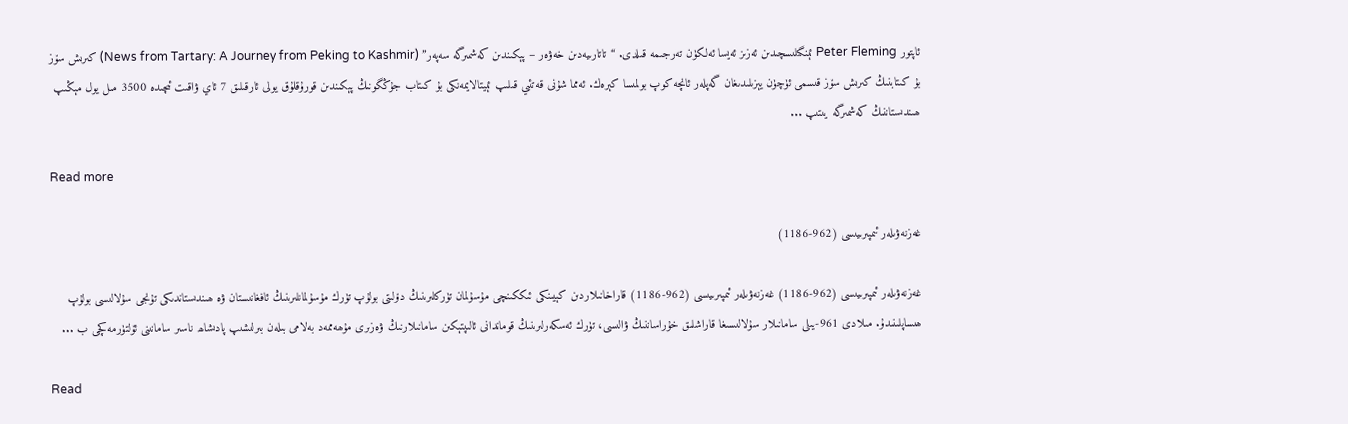ئاپتور Peter Fleming ئېنگىلىسچىدىن ئەزىز ئەيسا ئەلكۈن تەرجىمە قىلدى. “تاتارىيەدىن خەۋەر – پېكىندىن كەشمىرگە سەپەر” (News from Tartary: A Journey from Peking to Kashmir) كىرىش سۆز بۇ كىتابنىڭ كىرىش سۆز قىسمى ئۈچۈن يېزىلىدىغان گەپلەر ئانچە كوپ بولمىسا كېرەك. ئەمما شۇنى قەتئىي قىلىپ ئېيتالايمەنكى بۇ كىتاب جۇڭگونىڭ پېكىندىن قورۇقلۇق يولى ئارقىلىق 7 ئاي ۋاقىت ئىچىدە 3500 مىل يول مېڭىپ ھىندىستاننىڭ كەشمىرگە يىتىپ ...

Read more

غەزنەۋىلەر ئىمپىرىيىسى (962-1186)

غەزنەۋىلەر ئىمپىرىيىسى (962-1186) غەزنەۋىلەر ئىمپىرىيىسى (962-1186) قاراخانىلاردىن كېيىنكى ئىككىنچى مۇسۇلمان تۈركلىرىنىڭ دۆلىتى بولۇپ تۈرك مۇسۇلمانلىرىنىڭ ئافغانىستان ۋە ھىندىستاندىكى تۇنجى سۇلالىسى بولۇپ ھىساپلىنىدۇ. مىلادى 961-يىلى سامانىلار سۇلالىسىغا قاراشلىق خۇراساننىڭ ۋالىسى، تۈرك ئەسكەرلىرىنىڭ قوماندانى ئالىپتېكىن سامانىلارنىڭ ۋەزىرى مۇھەممەد بەلامى بىلەن بىرلىشىپ پادىشاھ ناسىر سامانىنى ئۆلتۈرمەكچى ب ...

Read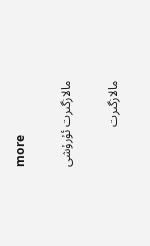more

مالازگىرت ئۇرۇشى

مالازگىرت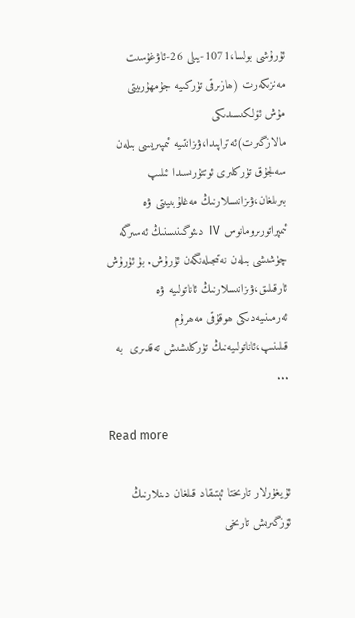ئۇرۇشى بولسا،1071-يىلى 26-ئاۋغۇسىت مەنزىكەرت (ھازىرقى تۈركىيە جۇمھۇرىيتى مۇش ئۆلكىسىدىكى مالازگىرت)ئەتراپىدا،ۋىزانتىيە ئىمپىريسى بىلەن سەلجۇق تۈركلىرى ئوتتۇرىسىدا ئىلىپ بىرىلغان،ۋىزانىسلارنىڭ مەغلۇبىيىتى ۋە ئىمپراتورىرومانوس IV  دىئوگىنىسنىڭ ئەسىرگە چۈشىشى بىلەن نەتىجىلەنگەن ئۇرۇش. بۇ ئۇرۇش ئارقىلىق،ۋىزانىسلارنىڭ ئاناتولىيە ۋە ئەرمىنىيەدىكى ھوقۇقى مەھرۇم قىلىنىپ،ئاناتولىيەنىڭ تۈركلىشىش تەقدىرى  بە ...

Read more

ئۇيغۇرلار تارىختا ئېتىقاد قىلغان دىنلارنىڭ ئۆزگىرىش تارىخى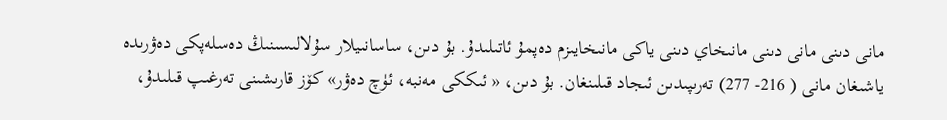مانى دىنى مانى دىنى مانىخاي دىنى ياكى مانىخايىزم دەپمۇ ئاتىلىدۇ. بۇ دىن، ساسانىيلار سۇلالىسىنىڭ دەسلەپكى دەۋرىدە ياشىغان مانى ( 216- 277) تەرىپىدىن ئىجاد قىلىنغان. بۇ دىن، « ئىككى مەنبە، ئۈچ دەۋر» كۆز قارىشىنى تەرغىپ قىلىدۇ،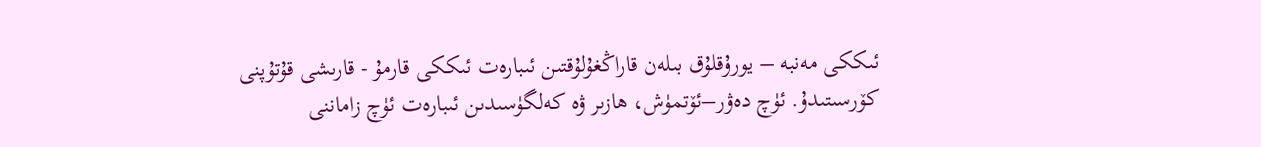ئىككى مەنبە – يورۇقلۇق بىلەن قاراڭغۇلۇقتىن ئىبارەت ئىككى قارمۇ - قارىشى قۇتۇپنى كۆرسىتىدۇ. ئۈچ دەۋر–ئۆتمۈش، ھازىر ۋە كەلگۈسىدىن ئىبارەت ئۈچ زاماننى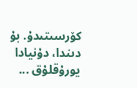كۆرسىتىدۇ. بۇ دىندا، دۇنيادا يورۇقلۇق ...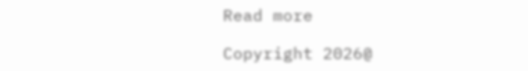Read more

Copyright 2026@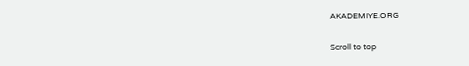AKADEMIYE.ORG

Scroll to top